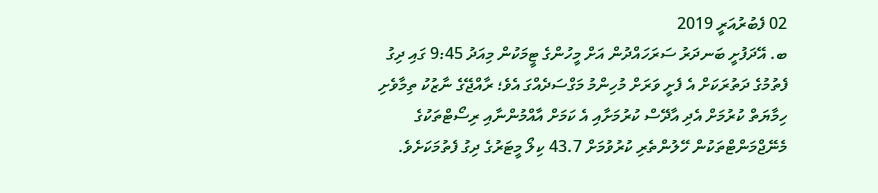02 ފެބުރުއަރީ 2019
ބ. އޭދަފުށީ ބަނދަރު ސަރަހައްދުން އަށް މީހުންގެ ޓީމަކުން މިއަދު 9:45 ގައި ދިގު ފެތުމުގެ ދަތުރަކަށް އެ ފެށީ ވަރަށް މުހިންމު މަގްސަދެއްގަ އެވެ؛ ރާއްޖޭގެ ނާޒުކު ތިމާވެށި ހިމާޔަތް ކުރުމަށް އެދި އާދޭސް ކުރުމަށާއި އެ ކަމަށް އާއްމުންނާއި ރިސޯޓްތަކުގެ މެނޭޖްމަންޓްތަކުން ހޭލުންތެރި ކުރުވުމަށް 43.7 ކިލޯ މީޓަރުގެ ދިގު ފެތުމަކަށެވެ.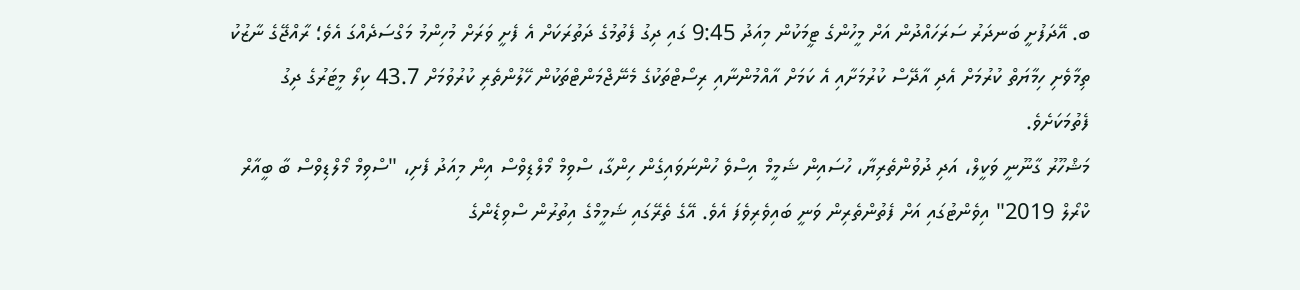ބ. އޭދަފުށީ ބަނދަރު ސަރަހައްދުން އަށް މީހުންގެ ޓީމަކުން މިއަދު 9:45 ގައި ދިގު ފެތުމުގެ ދަތުރަކަށް އެ ފެށީ ވަރަށް މުހިންމު މަގްސަދެއްގަ އެވެ؛ ރާއްޖޭގެ ނާޒުކު ތިމާވެށި ހިމާޔަތް ކުރުމަށް އެދި އާދޭސް ކުރުމަށާއި އެ ކަމަށް އާއްމުންނާއި ރިސޯޓްތަކުގެ މެނޭޖްމަންޓްތަކުން ހޭލުންތެރި ކުރުވުމަށް 43.7 ކިލޯ މީޓަރުގެ ދިގު ފެތުމަކަށެވެ.
މަޝްހޫރު ގާނޫނީ ވަކީލް، އަދި ދުވުންތެރިޔާ، ހުސައިން ޝަމީމް އިސްވެ ހުންނަވައިގެން ހިންގާ، ސްވިމް މޯލްޑިވްސް އިން މިއަދު ފެށި، "ސްވިމް މޯލްޑިވްސް ބާ ބީއާރް ކްރޯލް 2019" އިވެންޓުގައި އަށް ފެތުންތެރިން ވަނީ ބައިވެރިވެފަ އެވެ. އޭގެ ތެރޭގައި ޝަމީމްގެ އިތުރުން ސްވިޑެންގެ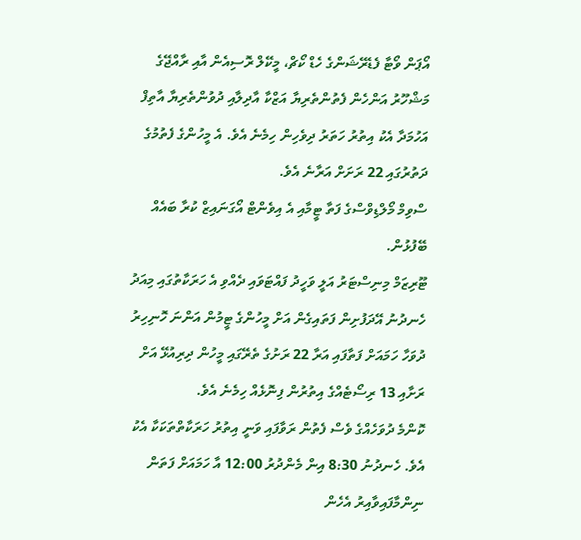އޯޕަން ވޯޓާ ފެޑެރޭޝަންގެ ހެޑް ކޯޗް، މީކޭލް ރޮސިއެން އާއި ރާއްޖޭގެ މަޝްހޫރު އަންހެން ފެތުންތެރިޔާ އަޒްކާ އާދިލާއި ދުވުންތެރިޔާ އާތިފް އަހުމަދާ އެކު އިތުރު ހަތަރު ދިވެހިން ހިމެނެ އެވެ. އެ މީހުންގެ ފެތުމުގެ ދަތުރުގައި 22 ރަށަށް އަރާނެ އެވެ.
ސްވިމް މޯލްޑިވްސްގެ ފަތާ ޓީމާއި އެ އިވެންޓް އޯގަނައިޒް ކުރާ ބައެއް ބޭފުޅުން.
ޓޫރިޒަމް މިނިސްޓަރު އަލީ ވަހީދު ފައްޓަވައި ދެއްވި އެ ހަރަކާތުގައި މިއަދު ހެނދުނު އޭދަފުށިން ފަތައިގެން އަށް މީހުންގެ ޓީމުން އަންނަ ހޮނިހިރު ދުވަހާ ހަމައަށް ފަތާފައި އަރާ 22 ރަށުގެ ތެރޭގައި މީހުން ދިރިއުޅޭ އަށް ރަށާއި 13 ރިސޯޓެއްގެ އިތުރުން ފިނޮޅެއް ހިމެނެ އެވެ.
ކޮންމެ ދުވަހެއްގެ ވެސް ފެތުން ރަވާފައި ވަނީ އިތުރު ހަރަކާތްތަކަކާ އެކު އެވެ. ހެނދުނު 8:30 އިން މެންދުރު 12:00 އާ ހަމައަށް ފަތަން ނިންމާފައިވާއިރު އެހެން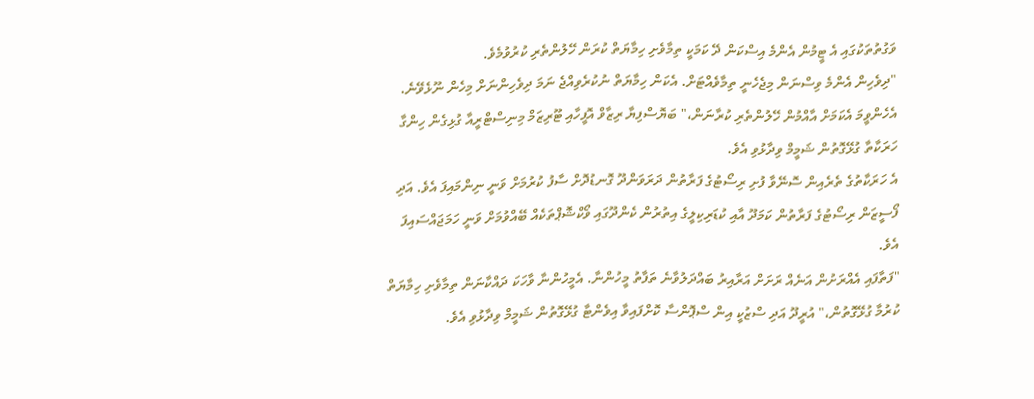ވަގުތުތަކުގައި އެ ޓީމުން އެންމެ އިސްކަން ދޭ ކަމަކީ ތިމާވެށި ހިމާޔަތް ކުރަން ހޭލުންތެރި ކުރުވުމެވެ.
"ދިވެހިން އެންމެ ވިސްނަން މިޖެހެނީ ތިމާވެއްޓަށް. އެކަން ހިމާޔަތް ނުކުރެވިއްޖެ ނަމަ ދިވެހިންނަށް މިހެން ނޫޅެވޭނެ. އެހެންވީމަ އެކަމަށް އާއްމުން ހޭލުންތެރި ކުރާނަން،" ބަޔޮސްފިޔާ ރިޒާވް އޮފީހާއި ޓޫރިޒަމް މިނިސްޓްރީއާ ގުޅިގެން ހިންގާ ހަރަކާތާ ގުޅޭގޮތުން ޝަމީމް ވިދާޅުވި އެވެ.
އެ ހަރަކާތުގެ ތެރެއިން ސޮނޭވާ ފުށި ރިސޯޓުގެ ފަރާތުން ދަރަވަންދޫ ގޮނޑުދޮށް ސާފު ކުރުމަށް ވަނީ ނިންމައިފަ އެވެ. އަދި ފޯސީޒަން ރިސޯޓުގެ ފަރާތުން ކަމަދޫ އާއި ކުޑަރިކިލީގެ އިތުރުން ކެންދޫގައި ވޯކްޝޮޕްތަކެއް ބޭއްވުމަށް ވަނީ ހަމަޖައްސައިފަ އެވެ.
"ފަތާފައި އެއްރަށުން އަނެއް ރަށަށް އަރާއިރު ބައްދަލުވާނެ ތަފާތު މީހުންނާ. އެމީހުންނާ ވާހަކަ ދައްކާނަން ތިމާވެށި ހިމާޔަތް ކުރުމާ ގުޅޭގޮތުން،" އުރީދޫ އަދި ސްޒުކީ އިން ސްޕޮންސާ ކޮށްފައިވާ އިވެންޓާ ގުޅޭގޮތުން ޝަމީމް ވިދާޅުވި އެވެ.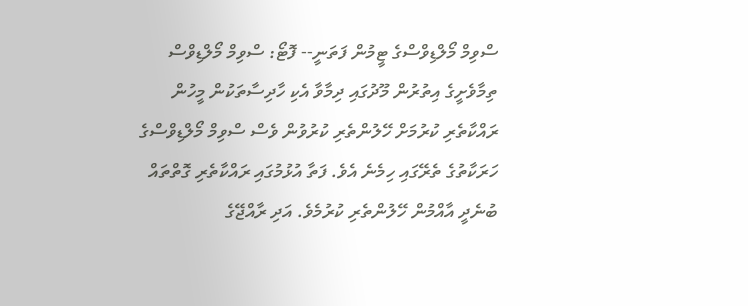ސްވިމް މޯލްޑިވްސްގެ ޓީމުން ފަތަނީ-- ފޮޓޯ: ސްވިމް މޯލްޑިވްސް
ތިމާވެށީގެ އިތުރުން މޫދުގައި ދިމާވާ އެކި ހާދިސާތަކުން މީހުން ރައްކާތެރި ކުރުމަށް ހޭލުންތެރި ކުރުވުން ވެސް ސްވިމް މޯލްޑިވްސްގެ ހަރަކާތުގެ ތެރޭގައި ހިމެނެ އެވެ. ފަތާ އުޅުމުގައި ރައްކާތެރި ގޮތްތައް ބުނެދީ އާއްމުން ހޭލުންތެރި ކުރުމެވެ. އަދި ރާއްޖޭގެ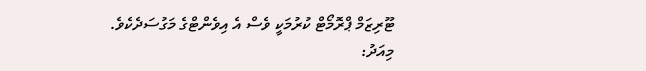ޓޫރިޒަމް ޕްރޮމޯޓް ކުރުމަކީ ވެސް އެ އިވެންޓްގެ މަގުސަދެކެވެ.
މިއަދު: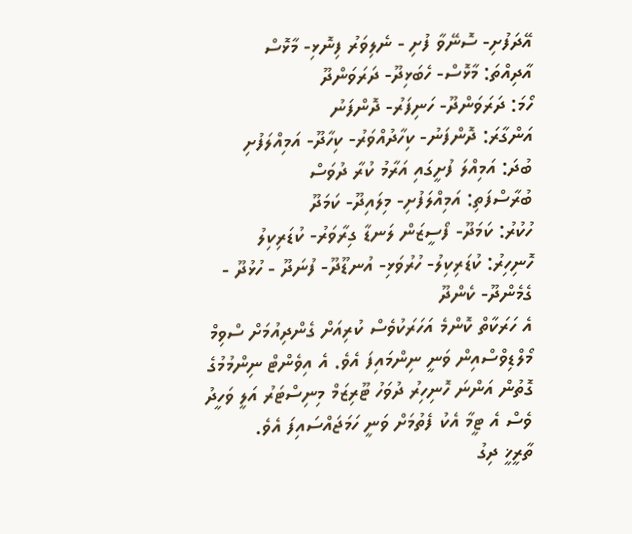އޭދަފުށި- ސޮނޭވާ ފުށި - ނެލިވަރު ފިނޮޅި- މާޅޮސް
އާދިއްތަ: މާޅޮސް- ހެބަޅިދޫ- ދަރަވަންދޫ
ހޯމަ: ދަރަވަންދޫ- ހަނިފަރު- ދޮންފަނު
އަންގާރަ: ދޮންފަނު- ކިހާދުއްވަރު- ކިހާދޫ- އަމިއްލަފުށި
ބުދަ: އަމިއްލަ ފުށީގައި އަރާމު ކުރާ ދުވަސް
ބުރާސްފަތި: އަމިއްލަފުށި- މިލައިދޫ- ކަމަދޫ
ހުކުރު: ކަމަދޫ- ފޯސީޒަން ލަނޑާ ގިރާވަރު- ކުޑަރިކިލު
ހޮނިހިރު: ކުޑަރިކިލު- ހުރުވަޅި- އުނޑޫދޫ- ފުނަދޫ - ހުޅުދޫ - ގެމެންދޫ- ކެންދޫ
އެ ހަރަކާތް ކޮންމެ އަހަރަކުވެސް ކުރިއަށް ގެންދިއުމަށް ސްވިމް މޯލްޑިވްސްއިން ވަނީ ނިންމައިފަ އެވެ. އެ އިވެންޓް ނިންމުމުގެ ގޮތުން އަންނަ ހޮނިހިރު ދުވަހު ޓޫރިޒަމް މިނިސްޓަރު އަލީ ވަހީދު ވެސް އެ ޓީމާ އެކު ފެތުމަށް ވަނީ ހަމަޖައްސައިފަ އެވެ.
ތާރީޚީ ދިގު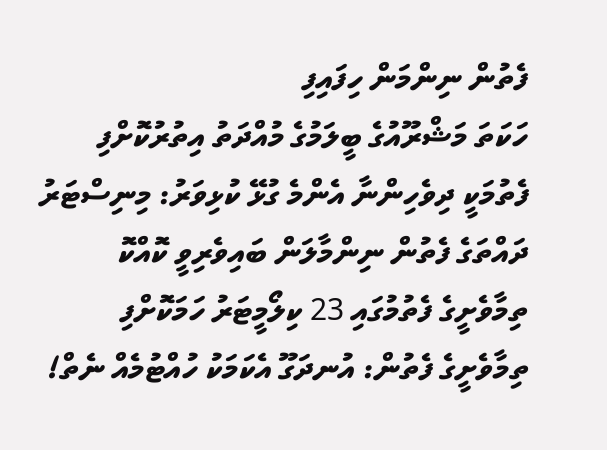ފެތުން ނިންމަން ހިފައިފި
ހަކަތަ މަޝްރޫއުގެ ބީލަމުގެ މުއްދަތު އިތުރުކޮށްފި
ފެތުމަކީ ދިވެހިންނާ އެންމެ ގުޅޭ ކުޅިވަރު: މިނިސްޓަރު
ދައްތަގެ ފެތުން ނިންމާލަން ބައިވެރިވީ ކޮއްކޮ
ތިމާވެށީގެ ފެތުމުގައި 23 ކިލޯމީޓަރު ހަމަކޮށްފި
ތިމާވެށީގެ ފެތުން: އުނދަގޫ އެކަމަކު ހުއްޓުމެއް ނެތް!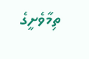ތިމާވެށީގެ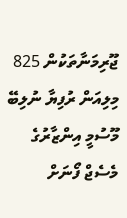ޖޫރިމަނާތަކުން 825 މިލިއަން ރުފިޔާ ނުލިބޭ
މޫސުމީ އިންޒާރުގެ މެސެޖް ފޯނަށް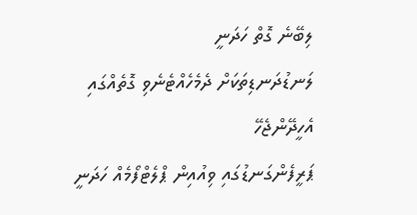ލިބޭނެ ގޮތް ހަދަނީ
ލަނޑުދަނޑިތަކަށް ދެމެހެއްޓެނެވި ގޮތެއްގައި އެހީދޭންޖެހޭ
ޕަރީފެންގަނޑުގައި ވިއުއިން ޕްލެޓްފޯމެއް ހަދަނީ